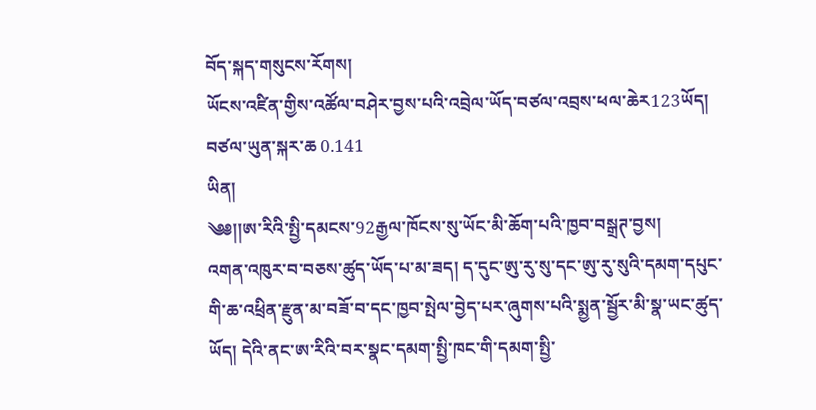བོད་སྐད་གསུངས་རོགས།
ཡོངས་འཛིན་གྱིས་འཚོལ་བཤེར་བྱས་པའི་འབྲེལ་ཡོད་བཙལ་འབྲས་ཕལ་ཆེར123ཡོད། བཙལ་ཡུན་སྐར་ཆ 0.141
ཡིན།
༄༅།།ཨ་རིའི་སྤྱི་དམངས་92རྒྱལ་ཁོངས་སུ་ཡོང་མི་ཆོག་པའི་ཁྱབ་བསྒྲཊ་བྱས།
འགན་འཁུར་བ་བཅས་ཚུད་ཡོད་པ་མ་ཟད། ད་དུང་ཨུ་རུ་སུ་དང་ཨུ་རུ་སུའི་དམག་དཔུང་གི་ཆ་འཕྲིན་རྫུན་མ་བཟོ་བ་དང་ཁྱབ་སྤེལ་བྱེད་པར་ཞུགས་པའི་སྨྱན་སྦྱོར་མི་སྣ་ཡང་ཚུད་ཡོད། དེའི་ནང་ཨ་རིའི་བར་སྣང་དམག་སྤྱི་ཁང་གི་དམག་སྤྱི་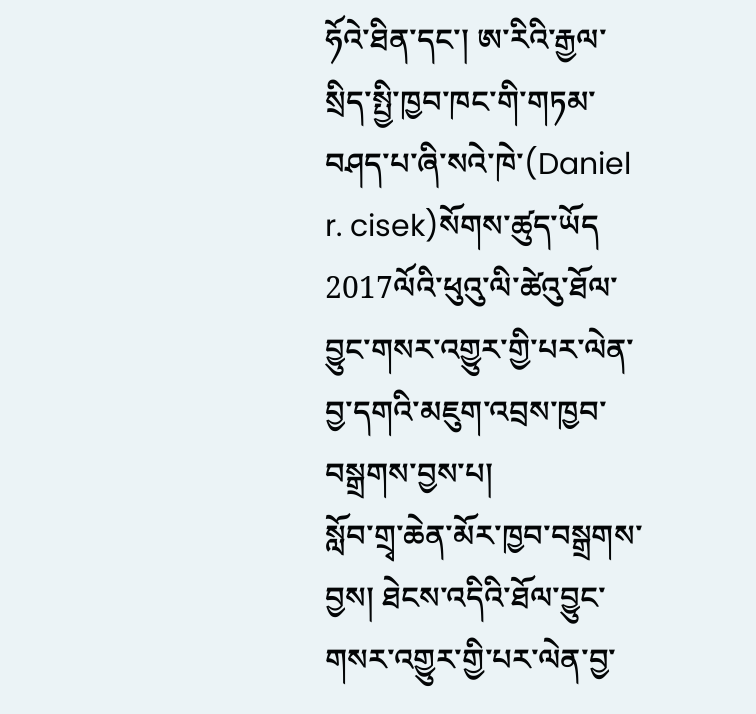ཧོའེ་ཐིན་དང་། ཨ་རིའི་རྒྱལ་སྲིད་སྤྱི་ཁྱབ་ཁང་གི་གཏམ་བཤད་པ་ཞི་སའེ་ཁེ་(Daniel r. cisek)སོགས་ཚུད་ཡོད
2017ལོའི་ཕུའུ་ལི་ཚེའུ་ཐོལ་བྱུང་གསར་འགྱུར་གྱི་པར་ལེན་བྱ་དགའི་མཇུག་འབྲས་ཁྱབ་བསྒྲགས་བྱས་པ།
སློབ་གྲྭ་ཆེན་མོར་ཁྱབ་བསྒྲགས་བྱས། ཐེངས་འདིའི་ཐོལ་བྱུང་གསར་འགྱུར་གྱི་པར་ལེན་བྱ་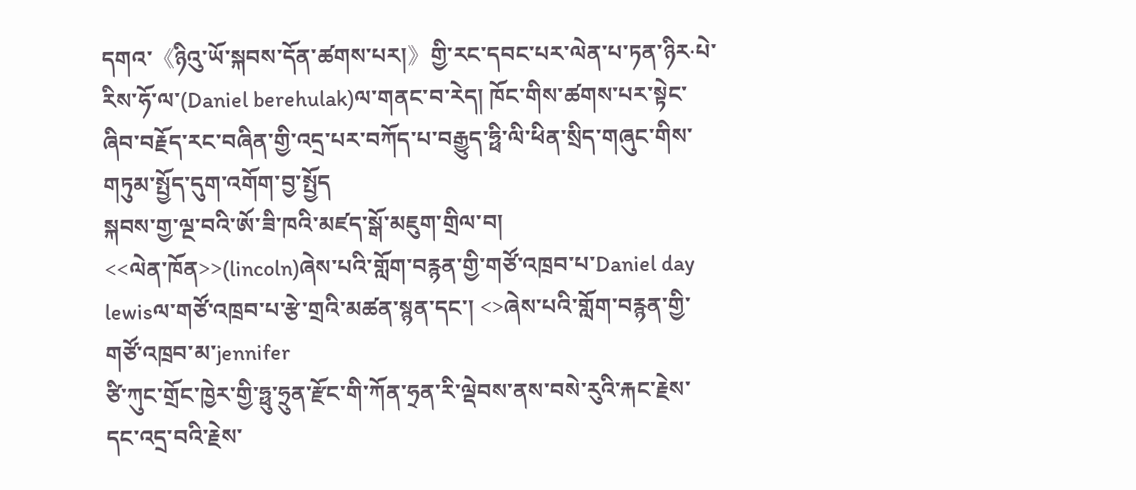དགའ་《ཉིའུ་ཡོ་སྐབས་དོན་ཚགས་པར།》གྱི་རང་དབང་པར་ལེན་པ་ཏན་ཉིར·པེ་རིས་ཧོ་ལ་(Daniel berehulak)ལ་གནང་བ་རེད། ཁོང་གིས་ཚགས་པར་སྟེང་ཞིབ་བརྗོད་རང་བཞིན་གྱི་འདྲ་པར་བཀོད་པ་བརྒྱུད་ཧྥི་ལི་ཕིན་སྲིད་གཞུང་གིས་གཏུམ་སྤྱོད་དུག་འགོག་བྱ་སྤྱོད
སྐབས་གྱ་ལྔ་བའི་ཨོ་ཟི་ཁའི་མཛད་སྒོ་མཇུག་གྲིལ་བ།
<<ལེན་ཁོན>>(lincoln)ཞེས་པའི་གློག་བརྙན་གྱི་གཙོ་འཁྲབ་པ་Daniel day lewisལ་གཙོ་འཁྲབ་པ་རྩེ་གྲའི་མཚན་སྙན་དང་། <>ཞེས་པའི་གློག་བརྙན་གྱི་གཙོ་འཁྲབ་མ་jennifer
ཙི་ཀུང་གྲོང་ཁྱེར་གྱི་ཧྥུ་ཧྲུན་རྫོང་གི་ཀོན་ཧྲན་རི་ལྡེབས་ནས་བསེ་རུའི་རྐང་རྗེས་དང་འདྲ་བའི་རྗེས་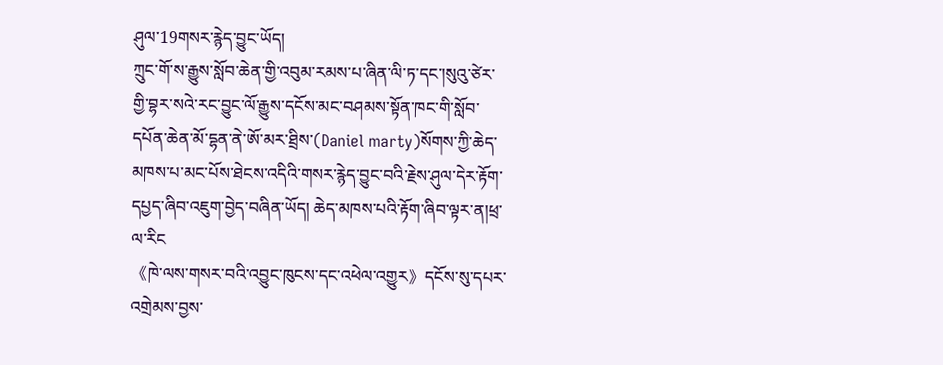ཤུལ་19གསར་རྙེད་བྱུང་ཡོད།
ཀྲུང་གོ་ས་རྒྱུས་སློབ་ཆེན་གྱི་འབུམ་རམས་པ་ཞིན་ལི་ཏ་དང་།སུའུ་ཙེར་གྱི་བྷར་སའེ་རང་བྱུང་ལོ་རྒྱུས་དངོས་མང་བཤམས་སྟོན་ཁང་གི་སློབ་དཔོན་ཆེན་མོ་དྷན་ནེ་ཨོ་མར་ཐྲིས་(Daniel marty)སོགས་ཀྱི་ཆེད་མཁས་པ་མང་པོས་ཐེངས་འདིའི་གསར་རྙེད་བྱུང་བའི་རྗེས་ཤུལ་དེར་རྟོག་དཔྱད་ཞིབ་འཇུག་བྱེད་བཞིན་ཡོད། ཆེད་མཁས་པའི་རྟོག་ཞིབ་ལྟར་ན།ཕྲ་ལ་རིང
《ཁེ་ལས་གསར་བའི་འབྱུང་ཁུངས་དང་འཕེལ་འགྱུར》དངོས་སུ་དཔར་འགྲེམས་བྱས་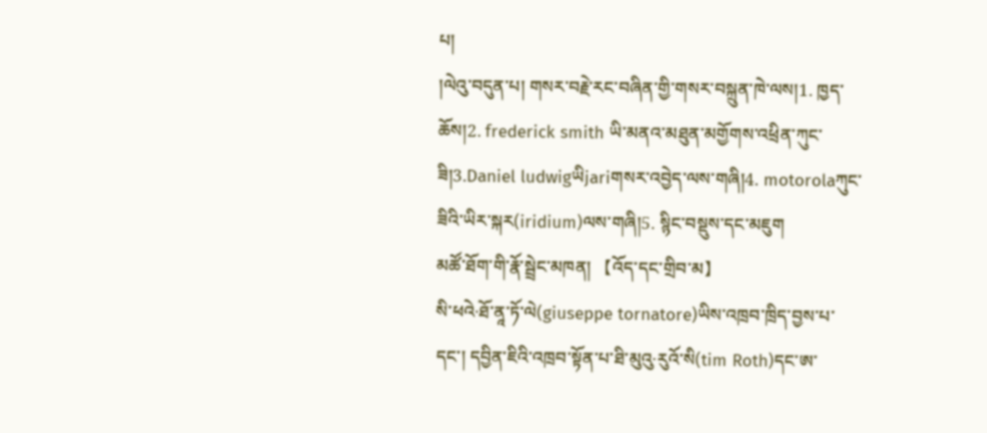པ།
།ལེའུ་བདུན་པ། གསར་བརྗེ་རང་བཞིན་གྱི་གསར་བསྐྲུན་ཁེ་ལས།1. ཁྱད་ཆོས།2. frederick smith ཡི་མནའ་མཐུན་མགྱོགས་འཕྲིན་ཀུང་ཟི།3.Daniel ludwigཡིjariགསར་འབྱེད་ལས་གཞི།4. motorolaཀུང་ཟིའི་ཡིར་སྐར(iridium)ལས་གཞི།5. སྙིང་བསྡུས་དང་མཇུག
མཚོ་ཐོག་གི་རྣོ་སྦྲེང་མཁན། 【འོད་དང་གྲིབ་མ】
སི་ཕའེ·ཐོ་ནཱ་ཏོ་ལེ(giuseppe tornatore)ཡིས་འཁྲབ་ཁྲིད་བྱས་པ་དང་། དབྱིན་ཇིའི་འཁྲབ་སྟོན་པ་ཐི་མུའུ·རུའོ་སི(tim Roth)དང་ཨ་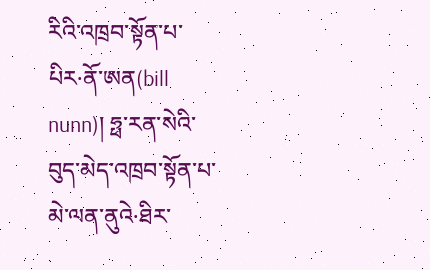རིའི་འཁྲབ་སྟོན་པ་པིར·ནོ་ཨན(bill nunn)། ཧྥ་རན་སེའི་བུད་མེད་འཁྲབ་སྟོན་པ་མེ་ལན་ནུའེ·ཐིར་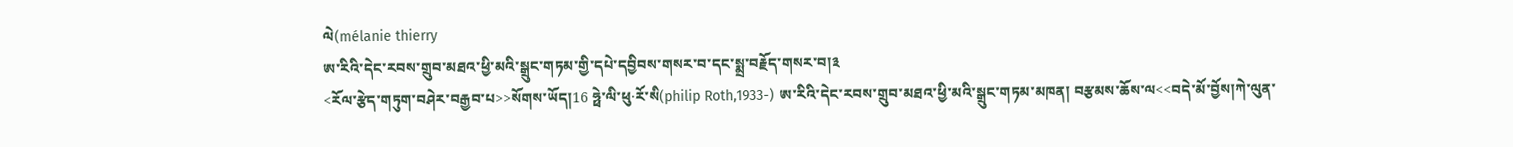ལེ(mélanie thierry
ཨ་རིའི་དེང་རབས་གྲུབ་མཐའ་ཕྱི་མའི་སྒྲུང་གཏམ་གྱི་དཔེ་དབྱིབས་གསར་བ་དང་སྨྲ་བརྗོད་གསར་བ།༣
<རོལ་རྩེད་གཏུག་བཤེར་བརྒྱབ་པ>>སོགས་ཡོད།16 ཧྥེ་ལི་ཕུ·རོ་སི(philip Roth,1933-) ཨ་རིའི་དེང་རབས་གྲུབ་མཐའ་ཕྱི་མའི་སྒྲུང་གཏམ་མཁན། བརྩམས་ཆོས་ལ<<བདེ་མོ་བྱོས།ཀེ་ལུན་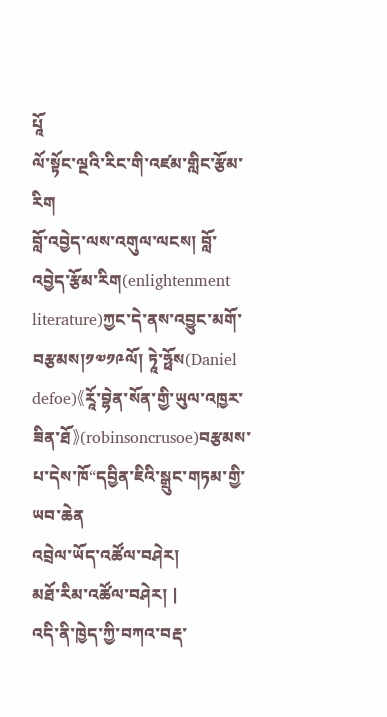པཱོ
ལོ་སྟོང་ལྔའི་རིང་གི་འཛམ་གླིང་རྩོམ་རིག
བློ་འབྱེད་ལས་འགུལ་ལངས། བློ་འབྱེད་རྩོམ་རིག(enlightenment literature)ཀྱང་དེ་ནས་འབྱུང་མགོ་བརྩམས།༡༧༡༩ལོ། ཏཱེ་ཧྥོས(Daniel defoe)《རཱོ་བྷེན་སོན་གྱི་ཡུལ་འཁྱར་ཟིན་ཐོ》(robinsoncrusoe)བརྩམས་པ་དེས་ཁོ“དབྱིན་ཇིའི་སྒྲུང་གཏམ་གྱི་ཡབ་ཆེན
འབྲེལ་ཡོད་འཚོལ་བཤེར།
མཐོ་རིམ་འཚོལ་བཤེར། |
འདི་ནི་ཁྱེད་ཀྱི་བཀའ་བརྡ་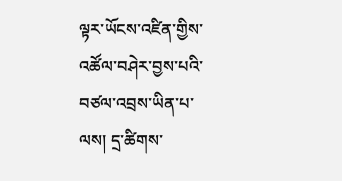ལྟར་ཡོངས་འཛིན་གྱིས་འཚོལ་བཤེར་བྱས་པའི་བཙལ་འབྲས་ཡིན་པ་ལས། དྲ་ཚིགས་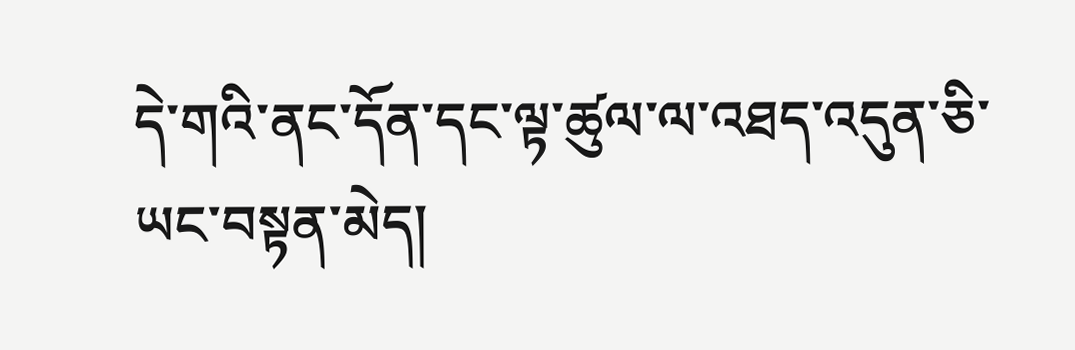དེ་གའི་ནང་དོན་དང་ལྟ་ཚུལ་ལ་འཐད་འདུན་ཅི་ཡང་བསྟན་མེད།